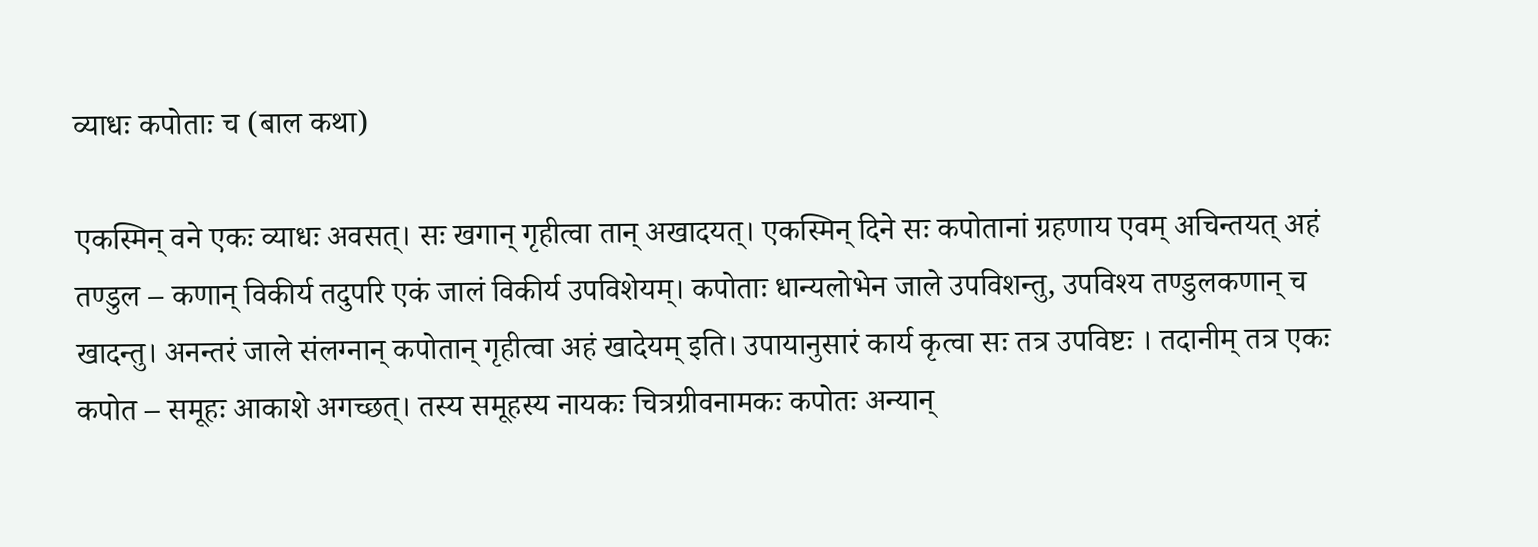व्याधः कपोताः च (बाल कथा)

एकस्मिन् वने एकः व्याधः अवसत्। सः खगान् गृहीत्वा तान् अखादयत्। एकस्मिन् दिने सः कपोतानां ग्रहणाय एवम् अचिन्तयत् अहं तण्डुल – कणान् विकीर्य तदुपरि एकं जालं विकीर्य उपविशेयम्। कपोताः धान्यलोभेन जाले उपविशन्तु, उपविश्य तण्डुलकणान् च खादन्तु। अनन्तरं जाले संलग्नान् कपोतान् गृहीत्वा अहं खादेयम् इति। उपायानुसारं कार्य कृत्वा सः तत्र उपविष्टः । तदानीम् तत्र एकः कपोत – समूहः आकाशे अगच्छत्। तस्य समूहस्य नायकः चित्रग्रीवनामकः कपोतः अन्यान्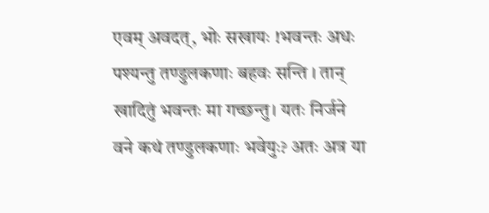एवम् अवदत्, भोः सखायः !भवन्तः अधः पश्यन्तु तण्डुलकणाः बहवः सन्ति । तान् खादितुं भवन्तः मा गच्छन्तु। यतः निर्जने वने कथं तण्डुलकणाः भवेयुः? अतः अत्र या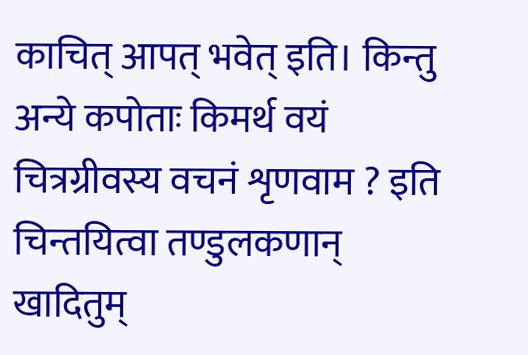काचित् आपत् भवेत् इति। किन्तु अन्ये कपोताः किमर्थ वयं चित्रग्रीवस्य वचनं शृणवाम ? इति चिन्तयित्वा तण्डुलकणान् खादितुम्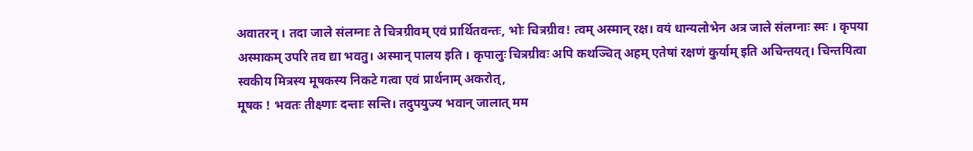अवातरन् । तदा जाले संलग्नाः ते चित्रग्रीवम् एवं प्रार्थितवन्तः, भोः चित्रग्रीव! त्वम् अस्मान् रक्ष। वयं धान्यलोभेन अत्र जाले संलग्नाः स्मः । कृपया अस्माकम् उपरि तव द्या भवतु। अस्मान् पालय इति । कृपालुः चित्रग्रीवः अपि कथञ्चित् अहम् एतेषां रक्षणं कुर्याम् इति अचिन्तयत्। चिन्तयित्वा स्वकीय मित्रस्य मूषकस्य निकटे गत्वा एवं प्रार्थनाम् अकरोत्,
मूषक ! भवतः तीक्ष्णाः दन्ताः सन्ति। तदुपयुज्य भवान् जालात् मम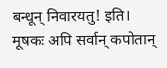बन्धून् निवारयतु! इति। मूषकः अपि सर्वान् कपोतान्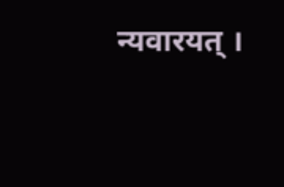न्यवारयत् ।